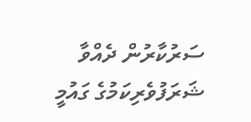ސަރުކާރުން ދެއްވާ ޝަރަފުވެރިކަމުގެ ގައުމީ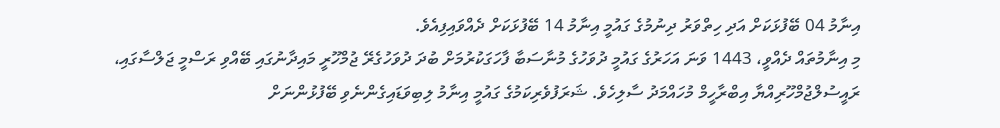އިނާމު 04 ބޭފުޅަކަށް އަދި ހިތްވަރު ދިނުމުގެ ގައުމީ އިނާމު 14 ބޭފުޅަކަށް ދެއްވައިފިއެވެ.
މި އިނާމުތައް ދެއްވީ، 1443 ވަނަ އަހަރުގެ ގައުމީ ދުވަހުގެ މުނާސަބާ ފާހަގަކުރުމަށް ބުދަ ދުވަހުގެރޭ ޖުމްހޫރީ މައިދާނުގައި ބޭއްވި ރަސްމީ ޖަލްސާގައި، ރައީސުލްޖުމްހޫރިއްޔާ އިބްރާހީމް މުހައްމަދު ސާލިހެވެ. ޝަރަފުވެރިކަމުގެ ގައުމީ އިނާމު ލިބިވަޑައިގެންނެވި ބޭފުޅުންނަށް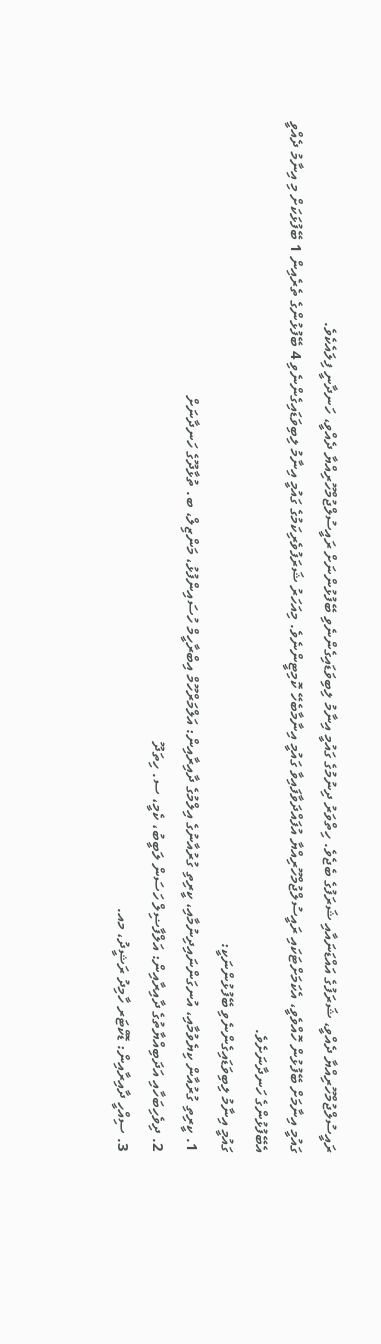ރައީސުލްޖުމްހޫރިއްޔާ ދެއްވީ، ޝަރަފުގެ އައްޑަނައާއި ޝަރަފުގެ ބެޖެވެ. ހިތްވަރު ދިނުމުގެ ގައުމީ އިނާމު ލިބިވަޑައިގެންނެވި ބޭފުޅުންނަށް ރައީސުލްޖުމްހޫރިއްޔާ ދެއްވީ، ހަނދާނީ ފިލައެކެވެ.
ގައުމީ އިނާމަށް ބޭފުޅުން ހޮއްވެވީ، އެކަމަށްޓަކައި ރައީސުލްޖުމްހޫރިއްޔާ އުފައްދަވާފައިވާ ގައުމީ އިނާމާބެހޭ ކޮމިޓީންނެވެ. މިއަހަރު ޝަރަފުވެރިކަމުގެ ގައުމީ އިނާމު ލިބިވަޑައިގެންނެވި 4 ބޭފުޅުންގެ ތެރެއިން 1 ބޭފުޅަކަށް މި އިނާމު ދެއްވީ އެބޭފުޅުންގެ ހަނދާނަށެވެ.
ގައުމީ އިނާމު ލިބިވަޑައިގެންނެވި ބޭފުޅުންނަކީ:
1. ކީރިތި ގުރުއާން ކިޔެވުމާއި، އުނގަންނައިދިނުމާއި، ކީރިތި ގުރުއާނުގެ އިލްމުގެ ދާއިރާއިން: އަލްމަރްހޫމް އިބްރާހީމް ހުސައިންފުޅު، މަންޒިލް، ބ. ތުޅާދޫގެ ހަނދާނަށް
2. ދިވެހިބަހާއި އަދަބިއްޔާތުގެ ދާއިރާއިން: އަލްފާޟިލް ހަސަން ލަބީބު، ކެމީ، ސ. ހިތަދޫ
3. ސިއްހީ ދާއިރާއިން: ޑޮކްޓަރ ހާމިދު ރަޝީދު، މއ.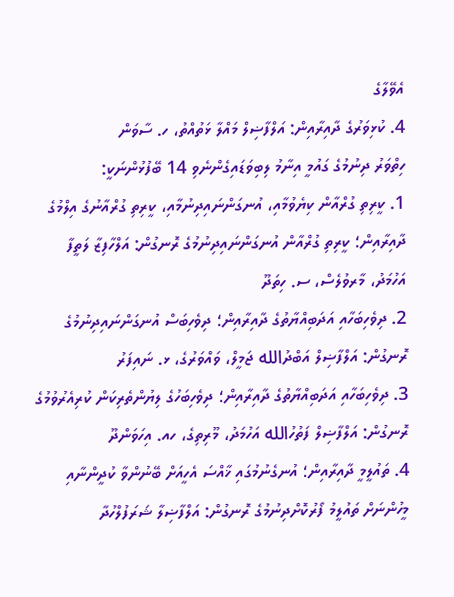އެވޭލާގެ
4. ކުޅިވަރުގެ ދާއިރާއިން: އަލްފާޟިލް މައްލާ ޅަތުއްތު، ހ. ސާވަން
ހިތްވަރު ދިނުމުގެ ގައުމީ އިނާމު ލިބިވަޑައިގެންނެވި 14 ބޭފުޅުންނަކީ:
1. ކީރިތި ގުރްއާން ކިޔެވުމާއި، އުނގަންނައިދިނުމާއި، ކީރިތި ގުރްއާނުގެ އިލްމުގެ ދާއިރާއިން؛ ކީރިތި ގުރްއާން އުނގަންނައިދިނުމުގެ ރޮނގުން: އަލްހާފިޒާ ލަތީފާ އަހުމަދު، މާރވުލެސް، ސ. ހިތަދޫ
2. ދިވެހިބަހާއި އަދަބިއްޔާތުގެ ދާއިރާއިން؛ ދިވެހިބަސް އުނގަންނައިދިނުމުގެ ރޮނގުން: އަލްފާޟިލް އަބްދުالله ޖަމީލް، ވައްވަރުގެ، ޅ. ނައިފަރު
3. ދިވެހިބަހާއި އަދަބިއްޔާތުގެ ދާއިރާއިން؛ ދިވެހިބަހުގެ ލިޔުންތެރިކަން ކުރިއެރުވުމުގެ ރޮނގުން: އަލްފާޟިލް ފަތުހުالله އަހުމަދު، މޫރިތިގެ، ހއ. އިހަވަންދޫ
4. ތައުލީމީ ދާއިރާއިން؛ އުނގެނުމުގައި ޚާއްސަ އެހީއަށް ބޭނުންވާ ކުދީންނާއި މީހުންނަށް ތައުލީމު ފޯރުކޮށްދިނުމުގެ ރޮނގުން: އަލްފާޟިލާ ޝަރަފުލްހުދާ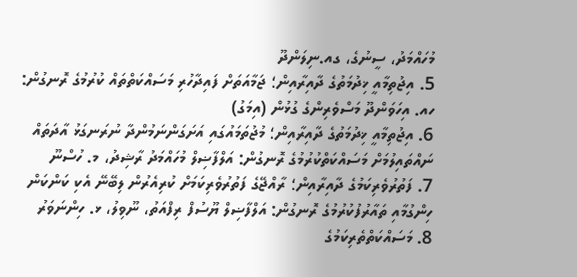މުހައްމަދު، ސީނުގެ، ގއ.ނިލަންދޫ
5. އިޖުތިމާއީ ޚިދުމަތުގެ ދާއިރާއިން؛ ޖަމާއަތަށް ފައިދާހުރި މަސައްކަތްތައް ކުރުމުގެ ރޮނގުން: ހއ. އިހަވަންދޫ މަސްވެރިންގެ ގުޅުން (އިމަގު)
6. އިޖުތިމާއީ ޚިދުމަތުގެ ދާއިރާއިން؛ މުޖުތަމައުގައި އަށަގަންނަމުންދާ ނުރަނގަޅު އާދަތައް ނައްތައިލުމަށް މަސައްކަތްކުރުމުގެ ރޮނގުން: އަލްފާޟިލް މުހައްމަދު ރާޝިދު، މ. ހުސްނޫ
7. ފަތުރުވެރިކަމުގެ ދާއިރާއިން؛ ރާއްޖޭގެ ފަތުރުވެރިކަމަށް ކުރިއެރުން ލިބޭނޭ އެކި ކަންކަން ހިންގުމާއި ތައާރުފުކުރުމުގެ ރޮނގުން: އަލްފާޟިލް ޔޫސުފް ރިފްއަތު، ނޫވިލު، ޅ. ހިންނަވަރު
8. މަސައްކަތްތެރިކަމުގެ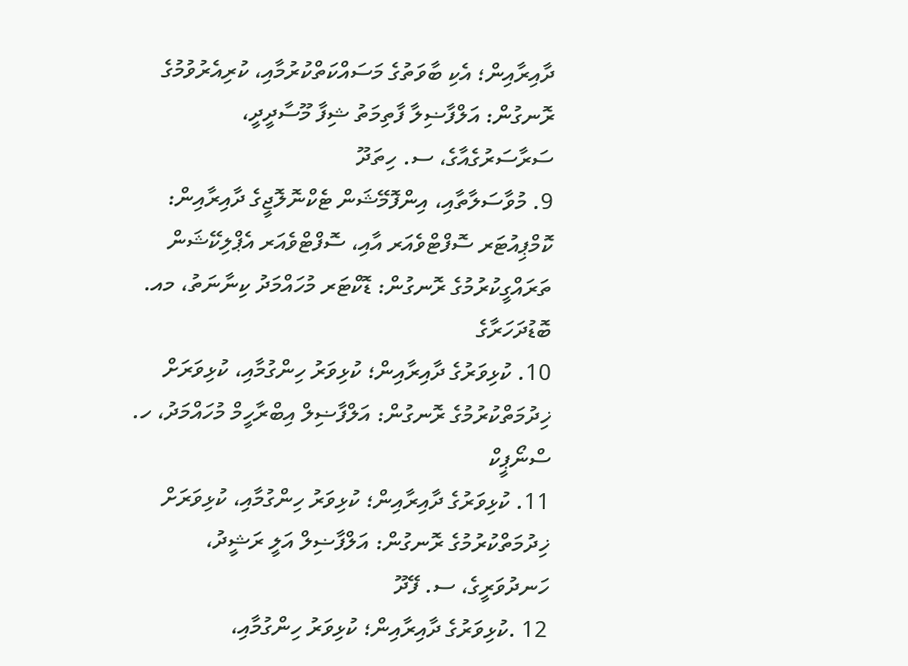ދާއިރާއިން؛ އެކި ބާވަތުގެ މަސައްކަތްކުރުމާއި، ކުރިއެރުވުމުގެ ރޮނގުން: އަލްފާޟިލާ ފާތިމަތު ޝިފާ މޫސާދީދީ، ސަރާސަރުގެއާގެ، ސ. ހިތަދޫ
9. މުވާސަލާތާއި، އިންފޮމޭޝަން ޓެކްނޮލޮޖީގެ ދާއިރާއިން: ކޮމްޕިއުޓަރ ސޮފްޓްވެއަރ އާއި، ސޮފްޓްވެއަރ އެޕްލިކޭޝަން ތަރައްގީކުރުމުގެ ރޮނގުން: ޑޮކްޓަރ މުހައްމަދު ކިނާނަތު، މއ. ބޮޑުދަހަރާގެ
10. ކުޅިވަރުގެ ދާއިރާއިން؛ ކުޅިވަރު ހިންގުމާއި، ކުޅިވަރަށް ޚިދުމަތްކުރުމުގެ ރޮނގުން: އަލްފާޟިލް އިބްރާހީމް މުހައްމަދު، ހ. ސްނޯޕީކް
11. ކުޅިވަރުގެ ދާއިރާއިން؛ ކުޅިވަރު ހިންގުމާއި، ކުޅިވަރަށް ޚިދުމަތްކުރުމުގެ ރޮނގުން: އަލްފާޟިލް އަލީ ރަޝީދު، ހަނދުވަރީގެ، ސ. ފޭދޫ
12 .ކުޅިވަރުގެ ދާއިރާއިން؛ ކުޅިވަރު ހިންގުމާއި،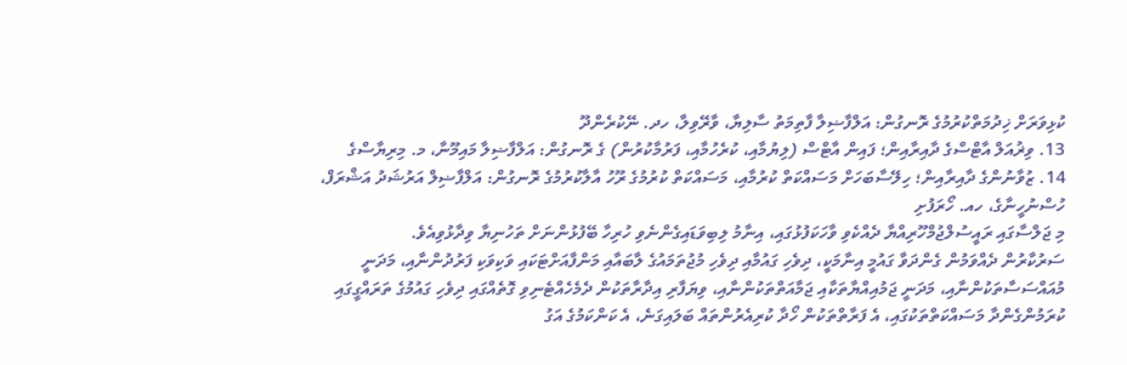ކުޅިވަރަށް ޚިދުމަތްކުރުމުގެ ރޮނގުން: އަލްފާޟިލާ ފާތިމަތު ސާލިޔާ، ވާރޭވިލާ، ހދ. ނޭކުރެންދޫ
13. ވިޜުއަލް އާޓްސްގެ ދާއިރާއިން؛ ފައިން އާޓްސް (ލިޔުމާއި، ކުރެހުމާއި، ފަރުމާކުރުން) ގެ ރޮނގުން: އަލްފާޟިލާ މައިމޫނާ، މ. މިރިޔާސްގެ
14. ޒުވާނުންގެ ދާއިރާއިން؛ ހިލޭސާބަހަށް މަސައްކަތް ކުރުމާއި، މަސައްކަތް ކުރުމުގެ ރޫހު އާލާކުރުމުގެ ރޮނގުން: އަލްފާޟިލް އަރުޝަދު އަޝްރަފް، ހުސްނުހީނާގެ، ހއ. ހޯރަފުށި
މި ޖަލްސާގައި ރައީސުލްޖުމްހޫރިއްޔާ ދެއްކެވި ވާހަކަފުޅުގައި، އިނާމު ލިބިވަޑައިގެންނެވި ހުރިހާ ބޭފުޅުންނަށް ތަހުނިޔާ ވިދާޅުވިއެވެ.
ސަރުކާރުން ދެއްވަމުން ގެންދަވާ ގައުމީ އިނާމަކީ، ދިވެހި ގައުމާއި ދިވެހި މުޖުތަމައުގެ ލާބައާއި މަންފާއަށްޓަކައި ވަކިވަކި ފަރުދުންނާއި، މަދަނީ މުއައްސަސާތަކުންނާއި، މަދަނީ ޖަމުއިއްޔާތަކާއި ޖަމާއަތްތަކުންނާއި، ވިޔަފާރި އިދާރާތަކުން ދެމެހެއްޓެނިވި ގޮތެއްގައި ދިވެހި ގައުމުގެ ތަރައްގީގައި ކުރަމުންގެންދާ މަސައްކަތްތަކުގައި، އެ ފަރާތްތަކުން ހޯދާ ކުރިއެރުންތައް ބަލައިގަނެ، އެ ކަންކަމުގެ އަގު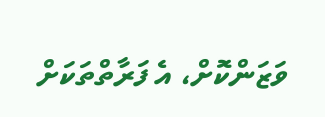ވަޒަންކޮށް، އެ ފަރާތްތަކަށް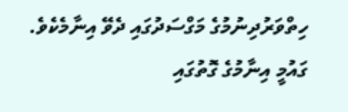ހިތްވަރުދިނުމުގެ މަގްސަދުގައި ދެވޭ އިނާމެކެވެ. ގައުމީ އިނާމުގެ ގޮތުގައި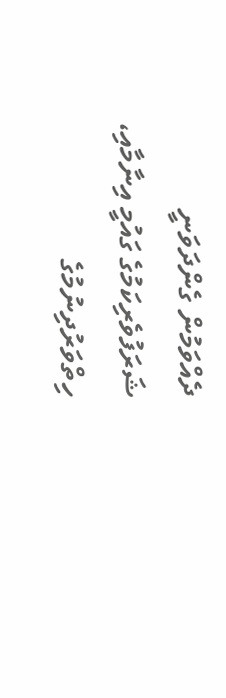ދެއްވަމުން ގެންދަވަނީ ޝަރަފުވެރިކަމުގެ ގައުމީ އިނާމާއި، ހިތްވަރުދިނުމުގެ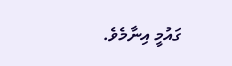ގައުމީ އިނާމެވެ.